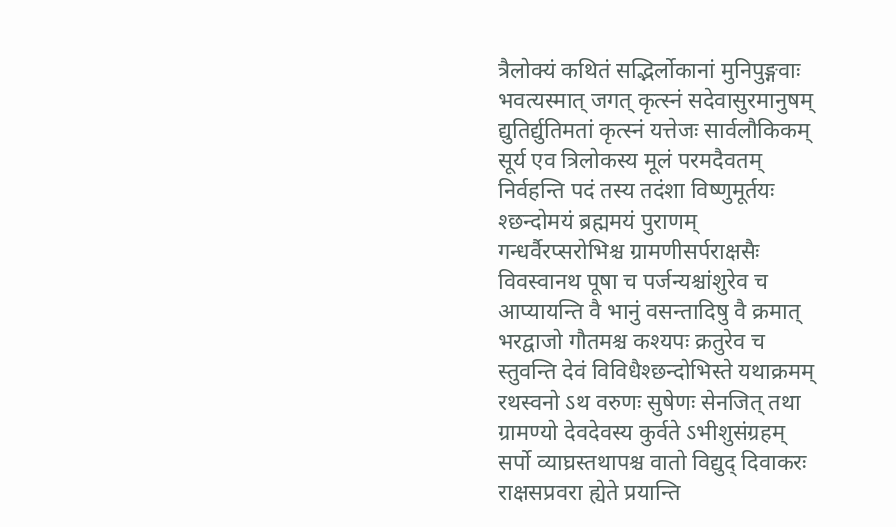त्रैलोक्यं कथितं सद्भिर्लोकानां मुनिपुङ्गवाः
भवत्यस्मात् जगत् कृत्स्नं सदेवासुरमानुषम्
द्युतिर्द्युतिमतां कृत्स्नं यत्तेजः सार्वलौकिकम्
सूर्य एव त्रिलोकस्य मूलं परमदैवतम्
निर्वहन्ति पदं तस्य तदंशा विष्णुमूर्तयः
श्छन्दोमयं ब्रह्ममयं पुराणम्
गन्धर्वैरप्सरोभिश्च ग्रामणीसर्पराक्षसैः
विवस्वानथ पूषा च पर्जन्यश्चांशुरेव च
आप्यायन्ति वै भानुं वसन्तादिषु वै क्रमात्
भरद्वाजो गौतमश्च कश्यपः क्रतुरेव च
स्तुवन्ति देवं विविधैश्छन्दोभिस्ते यथाक्रमम्
रथस्वनो ऽथ वरुणः सुषेणः सेनजित् तथा
ग्रामण्यो देवदेवस्य कुर्वते ऽभीशुसंग्रहम्
सर्पो व्याघ्रस्तथापश्च वातो विद्युद् दिवाकरः
राक्षसप्रवरा ह्येते प्रयान्ति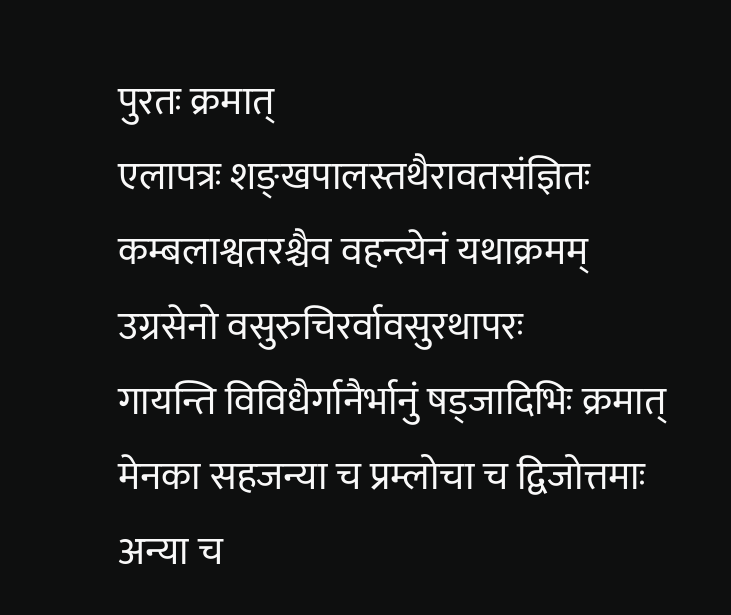पुरतः क्रमात्
एलापत्रः शङ्खपालस्तथैरावतसंज्ञितः
कम्बलाश्वतरश्चैव वहन्त्येनं यथाक्रमम्
उग्रसेनो वसुरुचिरर्वावसुरथापरः
गायन्ति विविधैर्गानैर्भानुं षड्जादिभिः क्रमात्
मेनका सहजन्या च प्रम्लोचा च द्विजोत्तमाः
अन्या च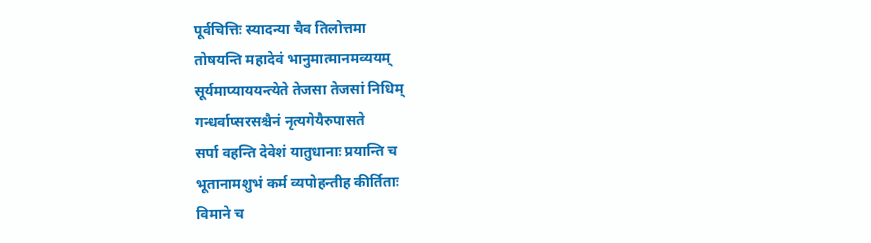पूर्वचित्तिः स्यादन्या चैव तिलोत्तमा
तोषयन्ति महादेवं भानुमात्मानमव्ययम्
सूर्यमाप्याययन्त्येते तेजसा तेजसां निधिम्
गन्धर्वाप्सरसश्चैनं नृत्यगेयैरुपासते
सर्पा वहन्ति देवेशं यातुधानाः प्रयान्ति च
भूतानामशुभं कर्म व्यपोहन्तीह कीर्तिताः
विमाने च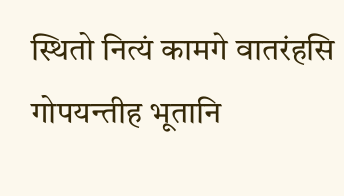स्थितो नित्यं कामगे वातरंहसि
गोपयन्तीह भूतानि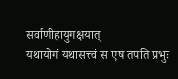सर्वाणीहायुगक्षयात्
यथायोगं यथासत्त्वं स एष तपति प्रभुः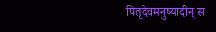पितृदेवमनुष्यादीन् स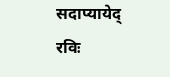सदाप्यायेद् रविः